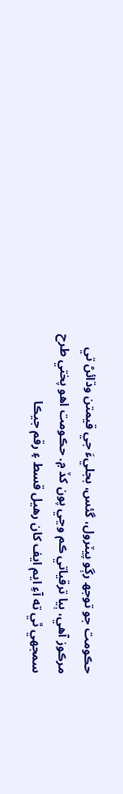حڪومت جو توجھ رڳو پيٽرول، گئس، بجليءَ جي قيمتن وڌائڻ تي مرڪوز آهي، ٻيا ترقياتي ڪم وڃي پون کڏ ۾. حڪومت اهو پختي طرح سمجهي ٿي ته آءِ ايم ايف کان رهيل قسط ۽ رقم جيڪا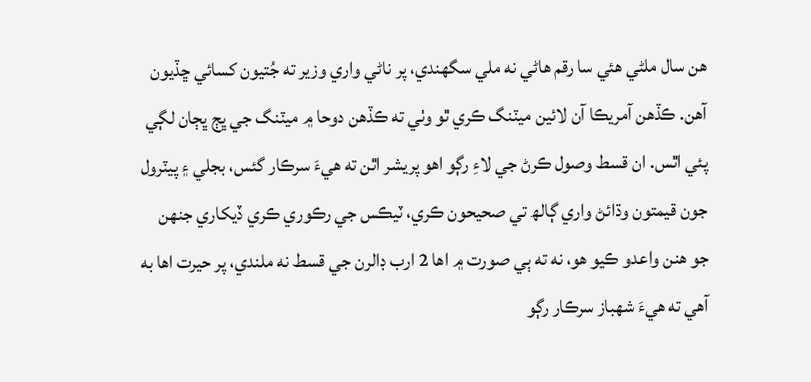هن سال ملڻي هئي سا رقم هاڻي نه ملي سگهندي، پر ناڻي واري وزير ته جُتيون کسائي ڇڏيون آهن. ڪڏهن آمريڪا آن لائين ميٽنگ ڪري ٿو وٺي ته ڪڏهن دوحا ۾ ميٽنگ جي ڀڄ ڀڄان لڳي پئي اٿس. ان قسط وصول ڪرڻ جي لاءِ رڳو اهو پريشر اٿن ته هيءَ سرڪار گئس، بجلي ۽ پيٽرول جون قيمتون وڌائڻ واري ڳالھ تي صحيحون ڪري، ٽيڪس جي رڪوري ڪري ڏيکاري جنهن جو هنن واعدو ڪيو هو، نه ته ٻي صورت ۾ اها 2 ارب ڊالرن جي قسط نه ملندي، پر حيرت اها به آهي ته هيءَ شهباز سرڪار رڳو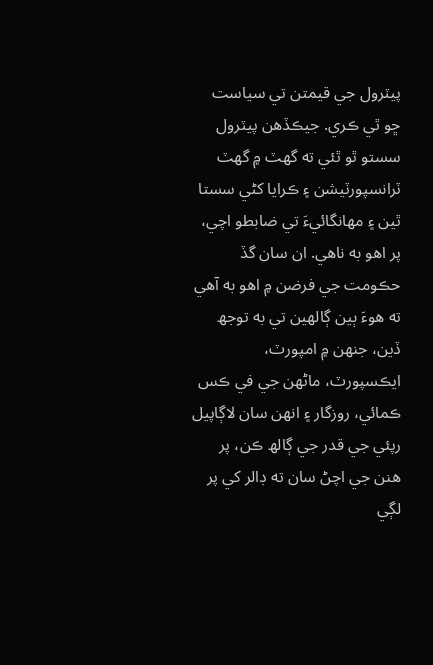پيٽرول جي قيمتن تي سياست ڇو ٿي ڪري. جيڪڏهن پيٽرول سستو ٿو ٿئي ته گهٽ ۾ گهٽ ٽرانسپورٽيشن ۽ ڪرايا کڻي سستا ٿين ۽ مهانگائيءَ تي ضابطو اچي، پر اهو به ناهي. ان سان گڏ حڪومت جي فرضن ۾ اهو به آهي ته هوءَ ٻين ڳالهين تي به توجھ ڏين، جنهن ۾ امپورٽ، ايڪسپورٽ، ماڻهن جي في ڪس ڪمائي، روزگار ۽ انهن سان لاڳاپيل رپئي جي قدر جي ڳالھ ڪن، پر هنن جي اچڻ سان ته ڊالر کي پر لڳي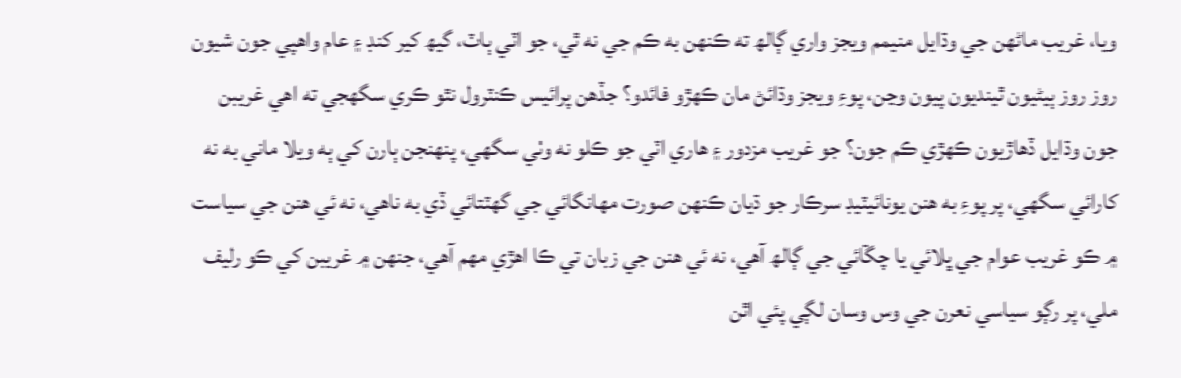ويا، غريب ماڻهن جي وڌايل منيمم ويجز واري ڳالھ ته ڪنهن به ڪم جي نه ٿي، جو اٽي ٻاٽ، گيھ کير کنڊ ۽ عام واهپي جون شيون روز روز ٻيڻيون ٿينديون پيون وڃن، پوءِ ويجز وڌائڻ مان ڪهڙو فائدو؟ جڏهن پرائيس ڪنٽرول نٿو ڪري سگهجي ته اهي غريبن جون وڌايل ڏهاڙيون ڪهڙي ڪم جون؟ جو غريب مزدور ۽ هاري اٽي جو ڪلو نه وٺي سگهي، پنهنجن ٻارن کي ٻه ويلا ماني به نه کارائي سگهي، پر پوءِ به هنن يونائيٽيڊ سرڪار جو ڌيان ڪنهن صورت مهانگائي جي گهٽتائي ڏي به ناهي، نه ئي هنن جي سياست ۾ ڪو غريب عوام جي ڀلائي يا چڱائي جي ڳالھ آهي، نه ئي هنن جي زبان تي ڪا اهڙي مهم آهي، جنهن ۾ غريبن کي ڪو رليف ملي، پر رڳو سياسي نعرن جي وس وسان لڳي پئي اٿن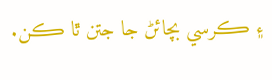۽ ڪرسي بچائڻ جا جتن ٿا ڪن.